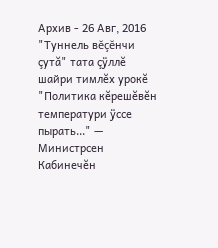Архив - 26 Авг, 2016
"Туннель вĕçĕнчи çутă" тата çÿллĕ шайри тимлĕх урокĕ
"Политика кĕрешĕвĕн температури ÿссе пырать..." — Министрсен Кабинечĕн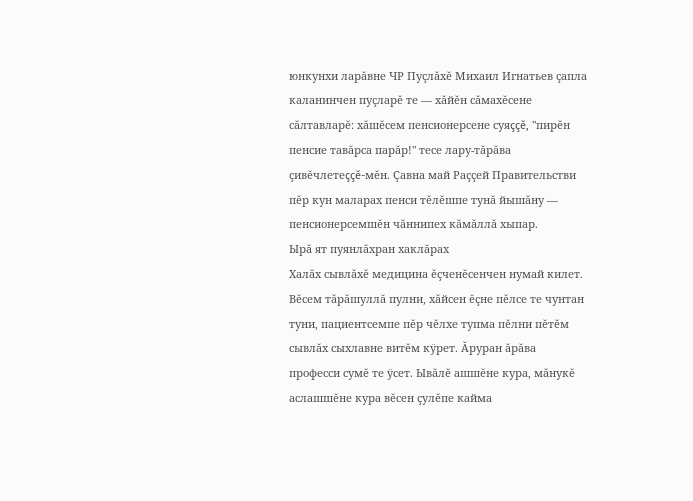юнкунхи ларăвне ЧР Пуçлăхĕ Михаил Игнатьев çапла каланинчен пуçларĕ те — хăйĕн сăмахĕсене сăлтавларĕ: хăшĕсем пенсионерсене суяççĕ, "пирĕн пенсие тавăрса парăр!" тесе лару-тăрăва çивĕчлетеççĕ-мĕн. Çавна май Раççей Правительстви пĕр кун маларах пенси тĕлĕшпе тунă йышăну — пенсионерсемшĕн чăннипех кăмăллă хыпар.
Ырă ят пуянлăхран хаклăрах
Халăх сывлăхĕ медицина ĕçченĕсенчен нумай килет. Вĕсем тăрăшуллă пулни, хăйсен ĕçне пĕлсе те чунтан туни, пациентсемпе пĕр чĕлхе тупма пĕлни пĕтĕм сывлăх сыхлавне витĕм кÿрет. Ăруран ăрăва професси сумĕ те ÿсет. Ывăлĕ ашшĕне кура, мăнукĕ аслашшĕне кура вĕсен çулĕпе кайма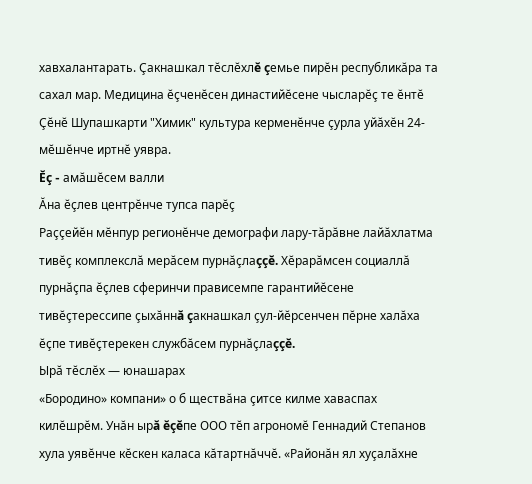хавхалантарать. Çакнашкал тĕслĕхлĕ çемье пирĕн республикăра та сахал мар. Медицина ĕçченĕсен династийĕсене чысларĕç те ĕнтĕ Çĕнĕ Шупашкарти "Химик" культура керменĕнче çурла уйăхĕн 24-мĕшĕнче иртнĕ уявра.
Ĕç - амăшĕсем валли
Ăна ĕçлев центрĕнче тупса парĕç
Раççейĕн мĕнпур регионĕнче демографи лару-тăрăвне лайăхлатма тивĕç комплекслă мерăсем пурнăçлаççĕ. Хĕрарăмсен социаллă пурнăçпа ĕçлев сферинчи прависемпе гарантийĕсене тивĕçтерессипе çыхăннă çакнашкал çул-йĕрсенчен пĕрне халăха ĕçпе тивĕçтерекен службăсем пурнăçлаççĕ.
Ырă тĕслĕх — юнашарах
«Бородино» компани» о б ществăна çитсе килме хаваспах килĕшрĕм. Унăн ырă ĕçĕпе ООО тĕп агрономĕ Геннадий Степанов хула уявĕнче кĕскен каласа кăтартнăччĕ. «Районăн ял хуçалăхне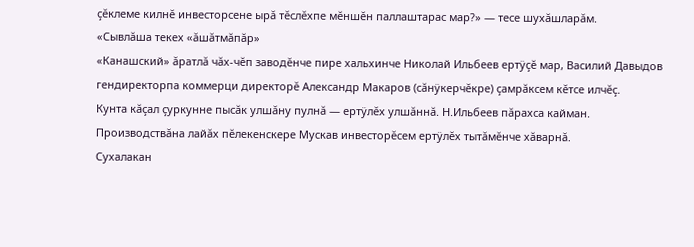çĕклеме килнĕ инвесторсене ырă тĕслĕхпе мĕншĕн паллаштарас мар?» — тесе шухăшларăм.
«Сывлăша текех «ăшăтмăпăр»
«Канашский» ăратлă чăх-чĕп заводĕнче пире хальхинче Николай Ильбеев ертÿçĕ мар, Василий Давыдов гендиректорпа коммерци директорĕ Александр Макаров (сăнÿкерчĕкре) çамрăксем кĕтсе илчĕç.
Кунта кăçал çуркунне пысăк улшăну пулнă — ертÿлĕх улшăннă. Н.Ильбеев пăрахса кайман. Производствăна лайăх пĕлекенскере Мускав инвесторĕсем ертÿлĕх тытăмĕнче хăварнă.
Сухалакан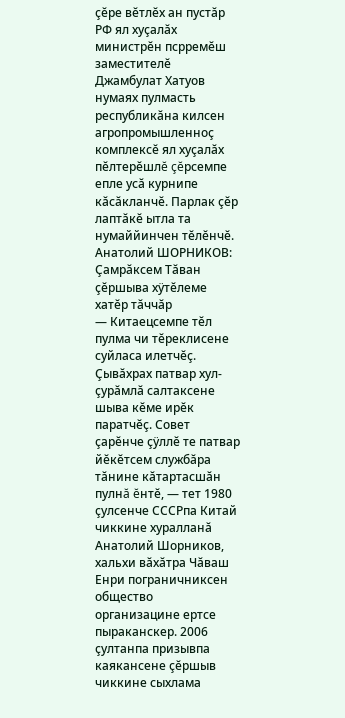çĕре вĕтлĕх ан пустăр
РФ ял хуçалăх министрĕн псрремĕш заместителĕ Джамбулат Хатуов нумаях пулмасть республикăна килсен агропромышленноç комплексĕ ял хуçалăх пĕлтерĕшлĕ çĕрсемпе епле усă курнипе кăсăкланчĕ. Парлак çĕр лаптăкĕ ытла та нумаййинчен тĕлĕнчĕ.
Анатолий ШОРНИКОВ: Çамрăксем Тăван çĕршыва хÿтĕлеме хатĕр тăччăр
— Китаецсемпе тĕл пулма чи тĕреклисене суйласа илетчĕç. Çывăхрах патвар хул-çурăмлă салтаксене шыва кĕме ирĕк паратчĕç. Совет çарĕнче çÿллĕ те патвар йĕкĕтсем службăра тăнине кăтартасшăн пулнă ĕнтĕ, — тет 1980 çулсенче СССРпа Китай чиккине хуралланă Анатолий Шорников, хальхи вăхăтра Чăваш Енри пограничниксен общество организацине ертсе пыраканскер. 2006 çултанпа призывпа каякансене çĕршыв чиккине сыхлама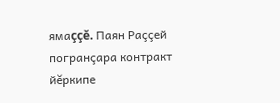ямаççĕ. Паян Раççей погранçара контракт йĕркипе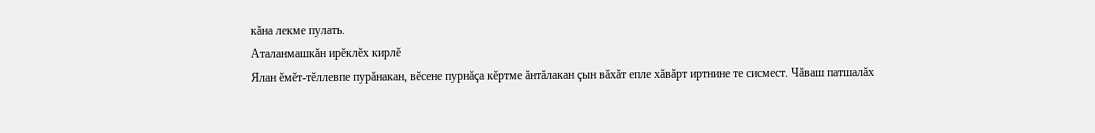кăна лекме пулать.
Аталанмашкăн ирĕклĕх кирлĕ
Ялан ĕмĕт-тĕллевпе пурăнакан, вĕсене пурнăçа кĕртме ăнтăлакан çын вăхăт епле хăвăрт иртнине те сисмест. Чăваш патшалăх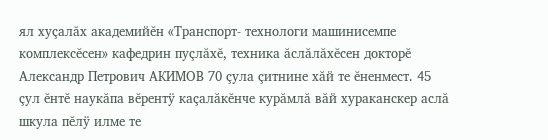ял хуçалăх академийĕн «Транспорт- технологи машинисемпе комплексĕсен» кафедрин пуçлăхĕ, техника ăслăлăхĕсен докторĕ Александр Петрович АКИМОВ 70 çула çитнине хăй те ĕненмест. 45 çул ĕнтĕ наукăпа вĕрентÿ каçалăкĕнче курăмлă вăй хураканскер аслă шкула пĕлÿ илме те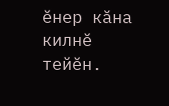ĕнер кăна килнĕ тейĕн.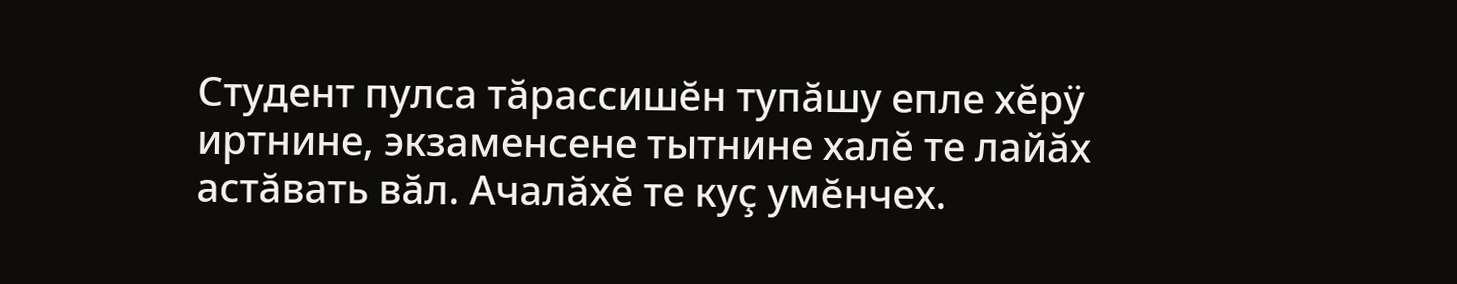Студент пулса тăрассишĕн тупăшу епле хĕрÿ иртнине, экзаменсене тытнине халĕ те лайăх астăвать вăл. Ачалăхĕ те куç умĕнчех.